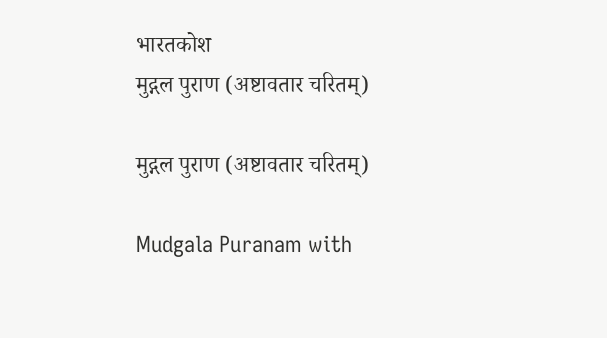भारतकोश
मुद्गल पुराण (अष्टावतार चरितम्)

मुद्गल पुराण (अष्टावतार चरितम्)

Mudgala Puranam with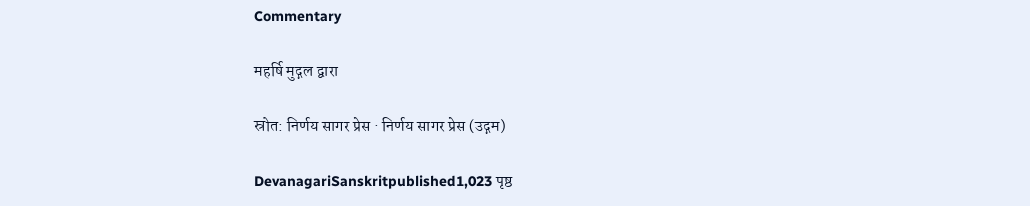Commentary

महर्षि मुद्गल द्वारा

स्रोत: निर्णय सागर प्रेस · निर्णय सागर प्रेस (उद्गम)

DevanagariSanskritpublished1,023 पृष्ठ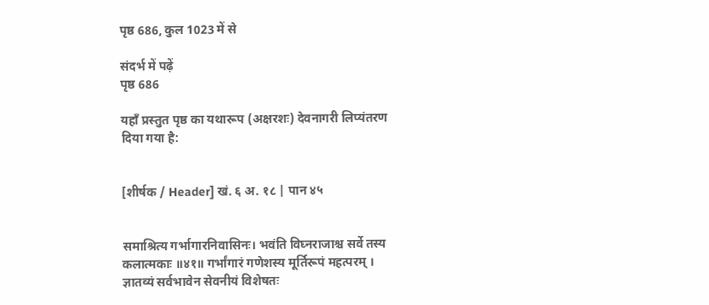पृष्ठ 686, कुल 1023 में से

संदर्भ में पढ़ें
पृष्ठ 686

यहाँ प्रस्तुत पृष्ठ का यथारूप (अक्षरशः) देवनागरी लिप्यंतरण दिया गया है:


[शीर्षक / Header] खं. ६ अ. १८ | पान ४५


समाश्रित्य गर्भागारनिवासिनः। भवंति विघ्नराजाश्च सर्वे तस्य कलात्मकाः ॥४१॥ गर्भांगारं गणेशस्य मूर्तिरूपं महत्परम् । ज्ञातव्यं सर्वभावेन सेवनीयं विशेषतः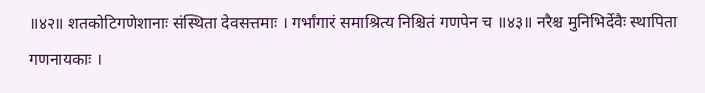॥४२॥ शतकोटिगणेशानाः संस्थिता देवसत्तमाः । गर्भांगारं समाश्रित्य निश्चितं गणपेन च ॥४३॥ नरैश्च मुनिभिर्देवैः स्थापिता गणनायकाः ।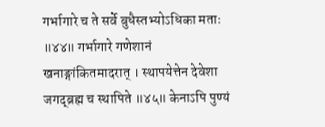गर्भागारे च ते सर्वे बुधैस्तभ्योऽधिका मताः ॥४४॥ गर्भागारे गणेशानं खनाङ्गांकितमादरात् । स्थापयेत्तेन देवेशा जगद्ब्रह्म च स्थापिते ॥४५॥ केनाऽपि पुण्यं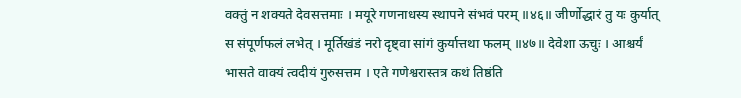वक्तुं न शक्यते देवसत्तमाः । मयूरे गणनाधस्य स्थापने संभवं परम् ॥४६॥ जीर्णोद्धारं तु यः कुर्यात् स संपूर्णफलं लभेत् । मूर्तिखंडं नरो दृष्ट्वा सांगं कुर्यात्तथा फलम् ॥४७॥ देवेशा ऊचुः । आश्चर्यं भासते वाक्यं त्वदीयं गुरुसत्तम । एते गणेश्वरास्तत्र कथं तिष्ठंति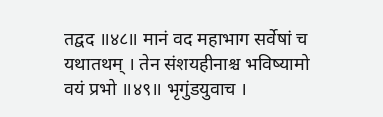तद्वद ॥४८॥ मानं वद महाभाग सर्वेषां च यथातथम् । तेन संशयहीनाश्च भविष्यामो वयं प्रभो ॥४९॥ भृगुंडयुवाच ।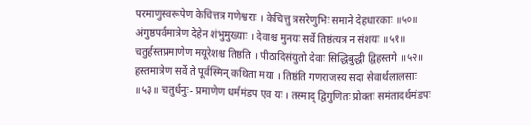परमाणुस्वरूपेण केचित्तत्र गणेश्वराः । केचित्तु त्रसरेणुभिः समाने देहधारकाः ॥५०॥ अंगुष्ठपर्वमात्रेण देहेन शंभुमुख्याः । देवाश्च मुनयः सर्वे तिष्ठंत्यत्र न संशयः ॥५१॥ चतुर्हस्तप्रमाणेण मयूरेशश्च तिष्ठति । पीठादिसंयुतो देवाः सिद्धिबुद्धी द्विहस्तगे ॥५२॥ हस्तमात्रेण सर्वे ते पूर्वस्मिन् कथिता मया । तिष्ठंति गणराजस्य सदा सेवार्थलालसाः ॥५३॥ चतुर्धनुः- प्रमाणेण धर्ममंडप एव यः । तस्माद् द्विगुणितः प्रोक्तः समंतादर्थमंडपः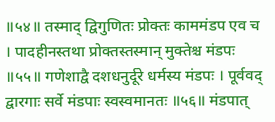॥५४॥ तस्माद् द्विगुणितः प्रोक्तः काममंडप एव च । पादहीनस्तथा प्रोक्तस्तस्मान् मुक्तेश्च मंडपः ॥५५॥ गणेशाद्वै दशधनुर्दूरे धर्मस्य मंडपः । पूर्ववद् द्वारगाः सर्वे मंडपाः स्वस्वमानतः ॥५६॥ मंडपात्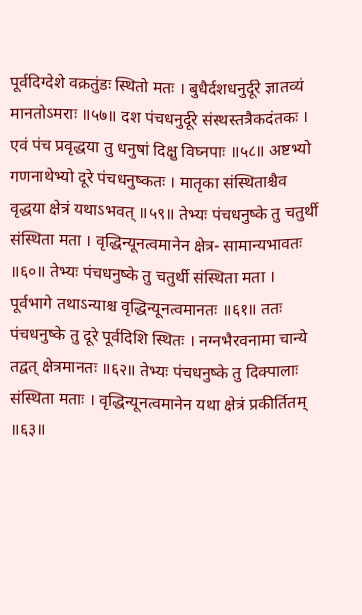पूर्वदिग्देशे वक्रतुंडः स्थितो मतः । बुधैर्दशधनुर्दूरे ज्ञातव्यं मानतोऽमराः ॥५७॥ दश पंचधनुर्दूरे संस्थस्तत्रैकदंतकः । एवं पंच प्रवृद्धया तु धनुषां दिक्षु विघ्नपाः ॥५८॥ अष्टभ्यो गणनाथेभ्यो दूरे पंचधनुष्कतः । मातृका संस्थिताश्चैव वृद्धया क्षेत्रं यथाऽभवत् ॥५९॥ तेभ्यः पंचधनुष्के तु चतुर्थी संस्थिता मता । वृद्धिन्यूनत्वमानेन क्षेत्र- सामान्यभावतः ॥६०॥ तेभ्यः पंचधनुष्के तु चतुर्थी संस्थिता मता । पूर्वभागे तथाऽन्याश्च वृद्धिन्यूनत्वमानतः ॥६१॥ ततः पंचधनुष्के तु दूरे पूर्वदिशि स्थितः । नग्नभैरवनामा चान्ये तद्वत् क्षेत्रमानतः ॥६२॥ तेभ्यः पंचधनुष्के तु दिक्पालाः संस्थिता मताः । वृद्धिन्यूनत्वमानेन यथा क्षेत्रं प्रकीर्तितम् ॥६३॥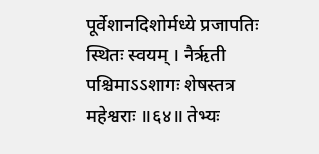पूर्वेशानदिशोर्मध्ये प्रजापतिः स्थितः स्वयम् । नैर्ऋती पश्चिमाऽऽशागः शेषस्तत्र महेश्वराः ॥६४॥ तेभ्यः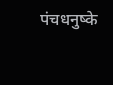पंचधनुष्के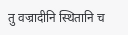तु वज्रादीनि स्थितानि च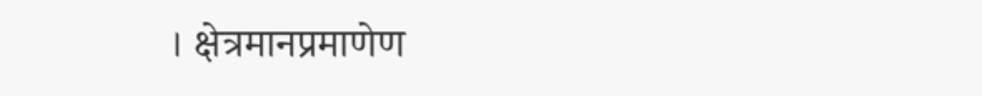। क्षेत्रमानप्रमाणेण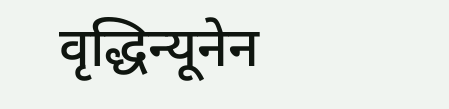वृद्धिन्यूनेन